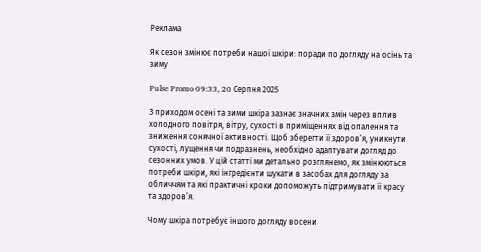Реклама

Як сезон змінює потреби нашої шкіри: поради по догляду на осінь та зиму

Pulse Promo 09:33, 20 Серпня 2025

З приходом осені та зими шкіра зазнає значних змін через вплив холодного повітря, вітру, сухості в приміщеннях від опалення та зниження сонячної активності. Щоб зберегти її здоров’я, уникнути сухості, лущення чи подразнень, необхідно адаптувати догляд до сезонних умов. У цій статті ми детально розглянемо, як змінюються потреби шкіри, які інгредієнти шукати в засобах для догляду за обличчям та які практичні кроки допоможуть підтримувати її красу та здоров’я.

Чому шкіра потребує іншого догляду восени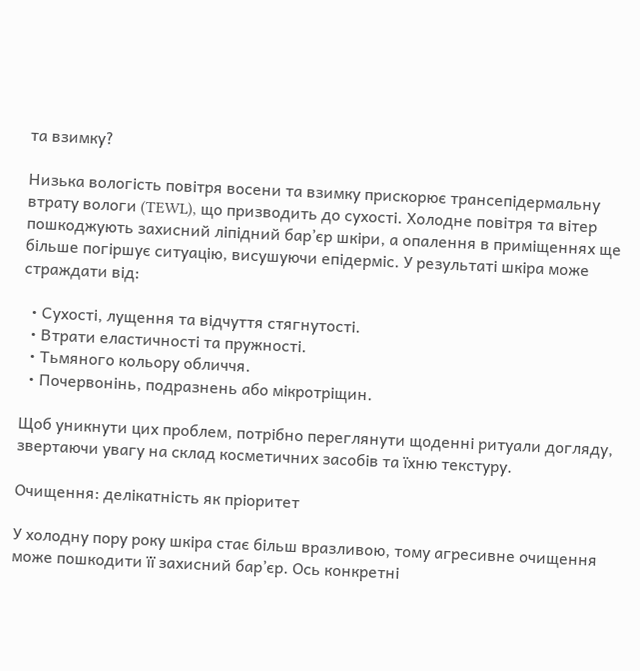та взимку?

Низька вологість повітря восени та взимку прискорює трансепідермальну втрату вологи (TEWL), що призводить до сухості. Холодне повітря та вітер пошкоджують захисний ліпідний бар’єр шкіри, а опалення в приміщеннях ще більше погіршує ситуацію, висушуючи епідерміс. У результаті шкіра може страждати від:

  • Сухості, лущення та відчуття стягнутості.
  • Втрати еластичності та пружності.
  • Тьмяного кольору обличчя.
  • Почервонінь, подразнень або мікротріщин.

Щоб уникнути цих проблем, потрібно переглянути щоденні ритуали догляду, звертаючи увагу на склад косметичних засобів та їхню текстуру.

Очищення: делікатність як пріоритет

У холодну пору року шкіра стає більш вразливою, тому агресивне очищення може пошкодити її захисний бар’єр. Ось конкретні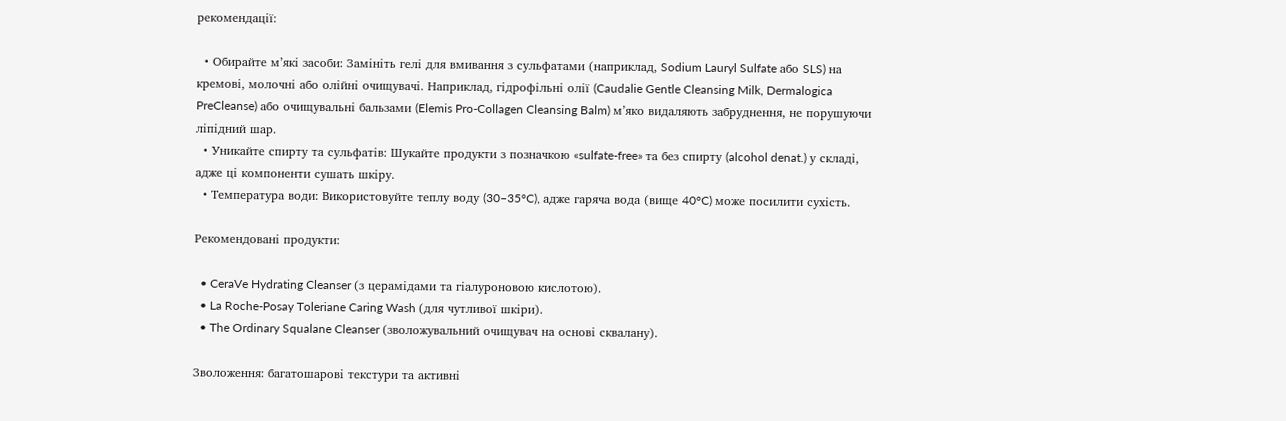рекомендації:

  • Обирайте м’які засоби: Замініть гелі для вмивання з сульфатами (наприклад, Sodium Lauryl Sulfate або SLS) на кремові, молочні або олійні очищувачі. Наприклад, гідрофільні олії (Caudalie Gentle Cleansing Milk, Dermalogica PreCleanse) або очищувальні бальзами (Elemis Pro-Collagen Cleansing Balm) м’яко видаляють забруднення, не порушуючи ліпідний шар.
  • Уникайте спирту та сульфатів: Шукайте продукти з позначкою «sulfate-free» та без спирту (alcohol denat.) у складі, адже ці компоненти сушать шкіру.
  • Температура води: Використовуйте теплу воду (30–35°C), адже гаряча вода (вище 40°C) може посилити сухість.

Рекомендовані продукти:

  • CeraVe Hydrating Cleanser (з церамідами та гіалуроновою кислотою).
  • La Roche-Posay Toleriane Caring Wash (для чутливої шкіри).
  • The Ordinary Squalane Cleanser (зволожувальний очищувач на основі сквалану).

Зволоження: багатошарові текстури та активні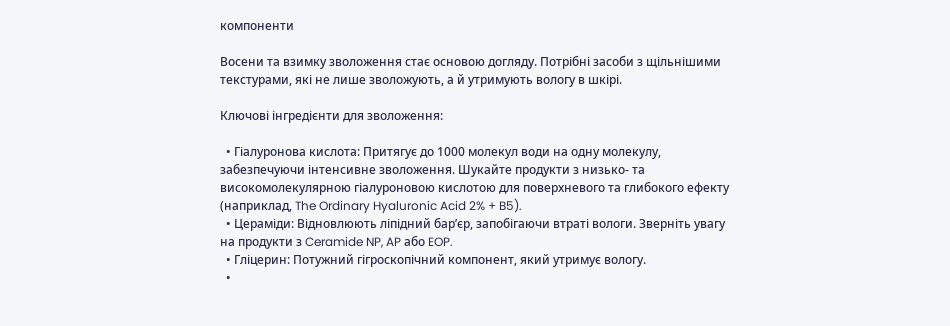компоненти

Восени та взимку зволоження стає основою догляду. Потрібні засоби з щільнішими текстурами, які не лише зволожують, а й утримують вологу в шкірі.

Ключові інгредієнти для зволоження:

  • Гіалуронова кислота: Притягує до 1000 молекул води на одну молекулу, забезпечуючи інтенсивне зволоження. Шукайте продукти з низько- та високомолекулярною гіалуроновою кислотою для поверхневого та глибокого ефекту (наприклад, The Ordinary Hyaluronic Acid 2% + B5).
  • Цераміди: Відновлюють ліпідний бар’єр, запобігаючи втраті вологи. Зверніть увагу на продукти з Ceramide NP, AP або EOP.
  • Гліцерин: Потужний гігроскопічний компонент, який утримує вологу.
  •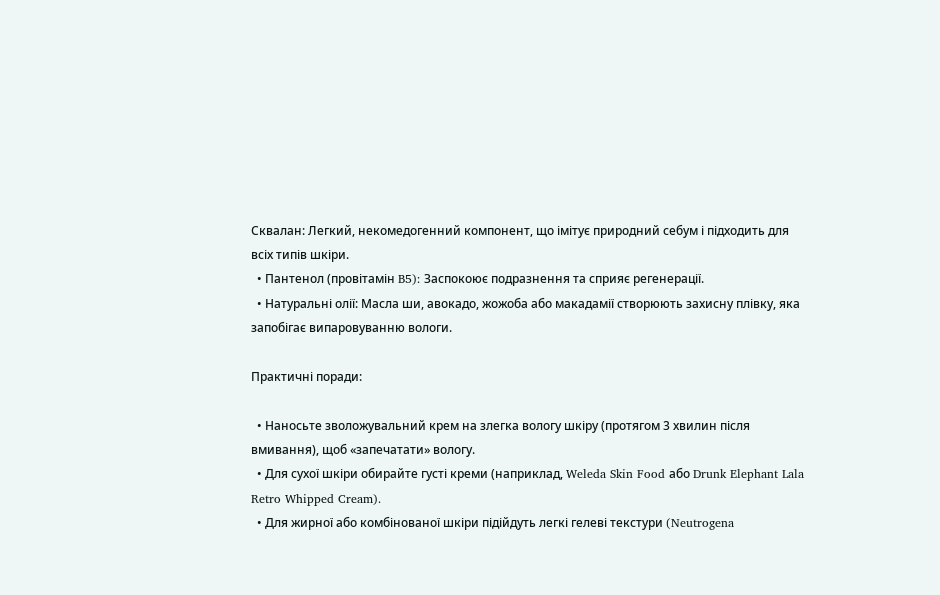Сквалан: Легкий, некомедогенний компонент, що імітує природний себум і підходить для всіх типів шкіри.
  • Пантенол (провітамін B5): Заспокоює подразнення та сприяє регенерації.
  • Натуральні олії: Масла ши, авокадо, жожоба або макадамії створюють захисну плівку, яка запобігає випаровуванню вологи.

Практичні поради:

  • Наносьте зволожувальний крем на злегка вологу шкіру (протягом 3 хвилин після вмивання), щоб «запечатати» вологу.
  • Для сухої шкіри обирайте густі креми (наприклад, Weleda Skin Food або Drunk Elephant Lala Retro Whipped Cream).
  • Для жирної або комбінованої шкіри підійдуть легкі гелеві текстури (Neutrogena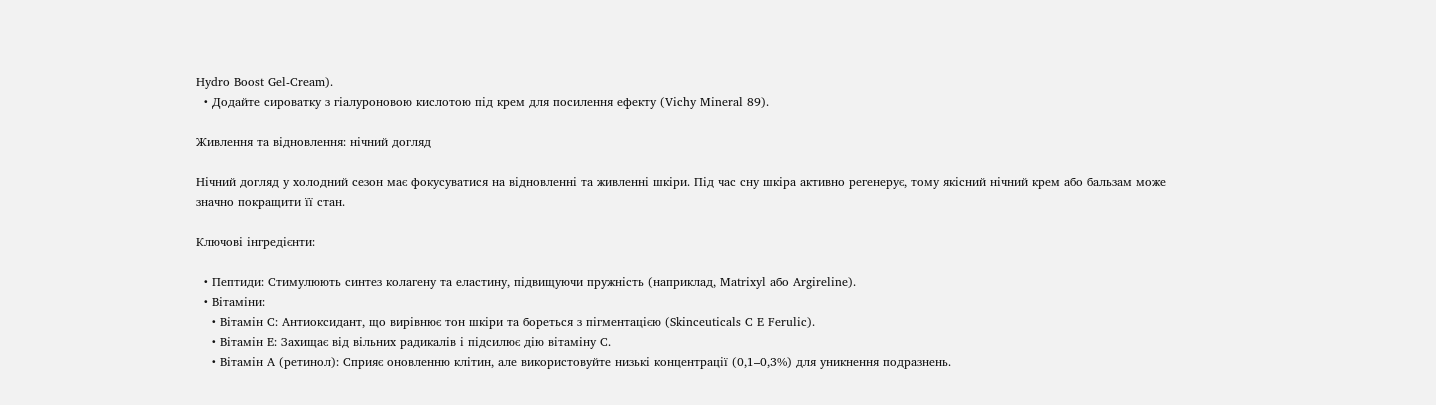Hydro Boost Gel-Cream).
  • Додайте сироватку з гіалуроновою кислотою під крем для посилення ефекту (Vichy Mineral 89).

Живлення та відновлення: нічний догляд

Нічний догляд у холодний сезон має фокусуватися на відновленні та живленні шкіри. Під час сну шкіра активно регенерує, тому якісний нічний крем або бальзам може значно покращити її стан.

Ключові інгредієнти:

  • Пептиди: Стимулюють синтез колагену та еластину, підвищуючи пружність (наприклад, Matrixyl або Argireline).
  • Вітаміни:
    • Вітамін C: Антиоксидант, що вирівнює тон шкіри та бореться з пігментацією (Skinceuticals C E Ferulic).
    • Вітамін E: Захищає від вільних радикалів і підсилює дію вітаміну C.
    • Вітамін A (ретинол): Сприяє оновленню клітин, але використовуйте низькі концентрації (0,1–0,3%) для уникнення подразнень.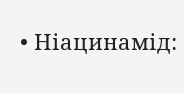• Ніацинамід: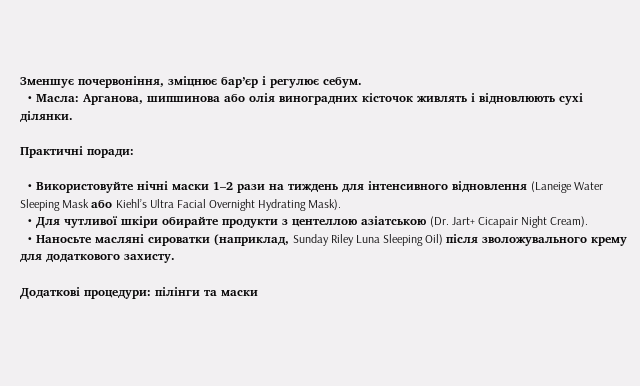Зменшує почервоніння, зміцнює бар’єр і регулює себум.
  • Масла: Арганова, шипшинова або олія виноградних кісточок живлять і відновлюють сухі ділянки.

Практичні поради:

  • Використовуйте нічні маски 1–2 рази на тиждень для інтенсивного відновлення (Laneige Water Sleeping Mask або Kiehl’s Ultra Facial Overnight Hydrating Mask).
  • Для чутливої шкіри обирайте продукти з центеллою азіатською (Dr. Jart+ Cicapair Night Cream).
  • Наносьте масляні сироватки (наприклад, Sunday Riley Luna Sleeping Oil) після зволожувального крему для додаткового захисту.

Додаткові процедури: пілінги та маски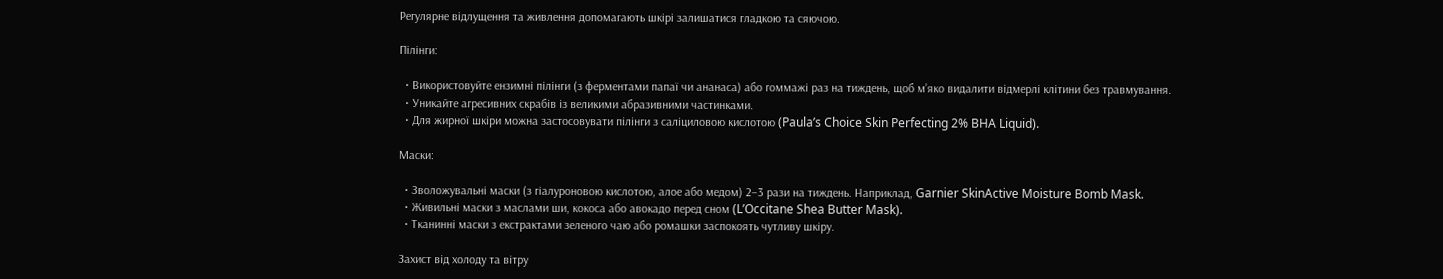Регулярне відлущення та живлення допомагають шкірі залишатися гладкою та сяючою.

Пілінги:

  • Використовуйте ензимні пілінги (з ферментами папаї чи ананаса) або гоммажі раз на тиждень, щоб м’яко видалити відмерлі клітини без травмування.
  • Уникайте агресивних скрабів із великими абразивними частинками.
  • Для жирної шкіри можна застосовувати пілінги з саліциловою кислотою (Paula’s Choice Skin Perfecting 2% BHA Liquid).

Маски:

  • Зволожувальні маски (з гіалуроновою кислотою, алое або медом) 2–3 рази на тиждень. Наприклад, Garnier SkinActive Moisture Bomb Mask.
  • Живильні маски з маслами ши, кокоса або авокадо перед сном (L’Occitane Shea Butter Mask).
  • Тканинні маски з екстрактами зеленого чаю або ромашки заспокоять чутливу шкіру.

Захист від холоду та вітру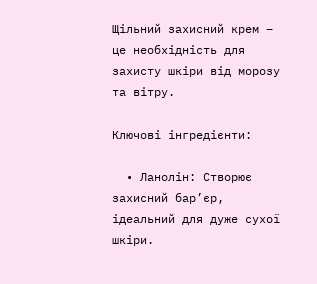Щільний захисний крем – це необхідність для захисту шкіри від морозу та вітру.

Ключові інгредієнти:

  • Ланолін: Створює захисний бар’єр, ідеальний для дуже сухої шкіри.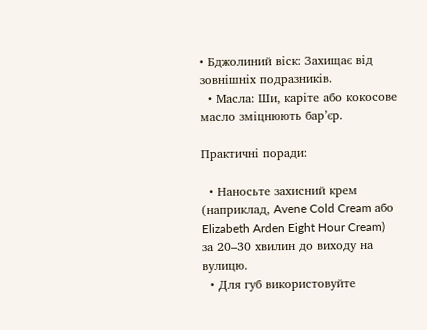• Бджолиний віск: Захищає від зовнішніх подразників.
  • Масла: Ши, каріте або кокосове масло зміцнюють бар’єр.

Практичні поради:

  • Наносьте захисний крем (наприклад, Avene Cold Cream або Elizabeth Arden Eight Hour Cream) за 20–30 хвилин до виходу на вулицю.
  • Для губ використовуйте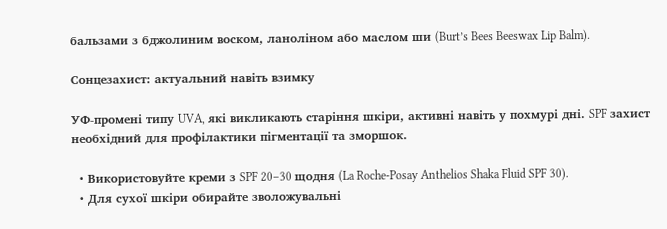бальзами з бджолиним воском, ланоліном або маслом ши (Burt’s Bees Beeswax Lip Balm).

Сонцезахист: актуальний навіть взимку

УФ-промені типу UVA, які викликають старіння шкіри, активні навіть у похмурі дні. SPF захист необхідний для профілактики пігментації та зморшок.

  • Використовуйте креми з SPF 20–30 щодня (La Roche-Posay Anthelios Shaka Fluid SPF 30).
  • Для сухої шкіри обирайте зволожувальні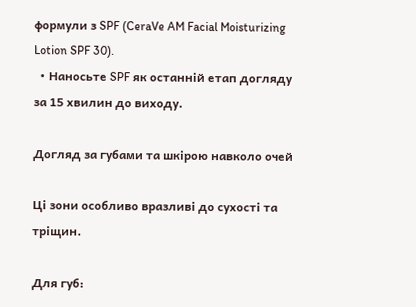формули з SPF (CeraVe AM Facial Moisturizing Lotion SPF 30).
  • Наносьте SPF як останній етап догляду за 15 хвилин до виходу.

Догляд за губами та шкірою навколо очей

Ці зони особливо вразливі до сухості та тріщин.

Для губ: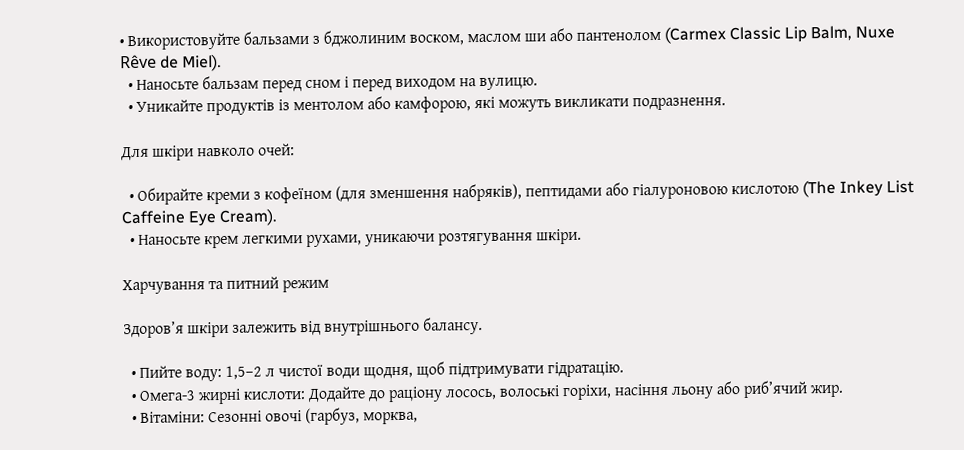• Використовуйте бальзами з бджолиним воском, маслом ши або пантенолом (Carmex Classic Lip Balm, Nuxe Rêve de Miel).
  • Наносьте бальзам перед сном і перед виходом на вулицю.
  • Уникайте продуктів із ментолом або камфорою, які можуть викликати подразнення.

Для шкіри навколо очей:

  • Обирайте креми з кофеїном (для зменшення набряків), пептидами або гіалуроновою кислотою (The Inkey List Caffeine Eye Cream).
  • Наносьте крем легкими рухами, уникаючи розтягування шкіри.

Харчування та питний режим

Здоров’я шкіри залежить від внутрішнього балансу.

  • Пийте воду: 1,5–2 л чистої води щодня, щоб підтримувати гідратацію.
  • Омега-3 жирні кислоти: Додайте до раціону лосось, волоські горіхи, насіння льону або риб’ячий жир.
  • Вітаміни: Сезонні овочі (гарбуз, морква,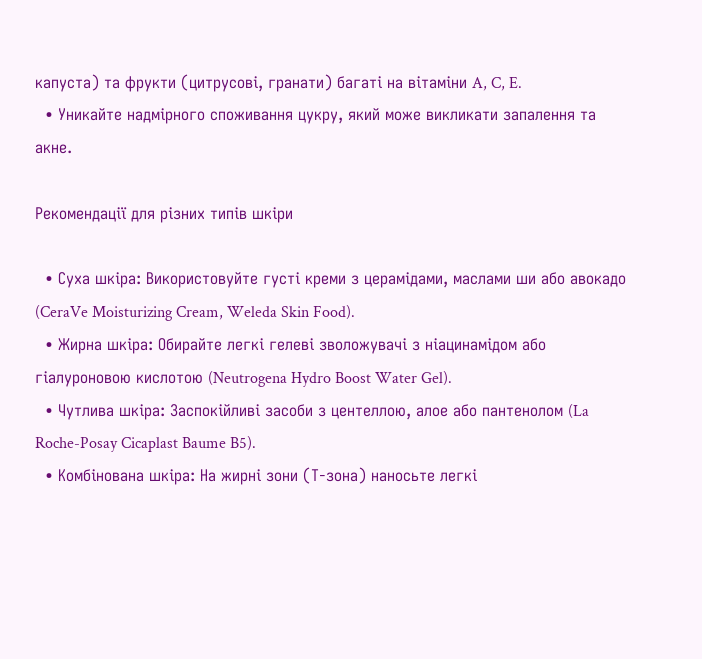капуста) та фрукти (цитрусові, гранати) багаті на вітаміни A, C, E.
  • Уникайте надмірного споживання цукру, який може викликати запалення та акне.

Рекомендації для різних типів шкіри

  • Суха шкіра: Використовуйте густі креми з церамідами, маслами ши або авокадо (CeraVe Moisturizing Cream, Weleda Skin Food).
  • Жирна шкіра: Обирайте легкі гелеві зволожувачі з ніацинамідом або гіалуроновою кислотою (Neutrogena Hydro Boost Water Gel).
  • Чутлива шкіра: Заспокійливі засоби з центеллою, алое або пантенолом (La Roche-Posay Cicaplast Baume B5).
  • Комбінована шкіра: На жирні зони (Т-зона) наносьте легкі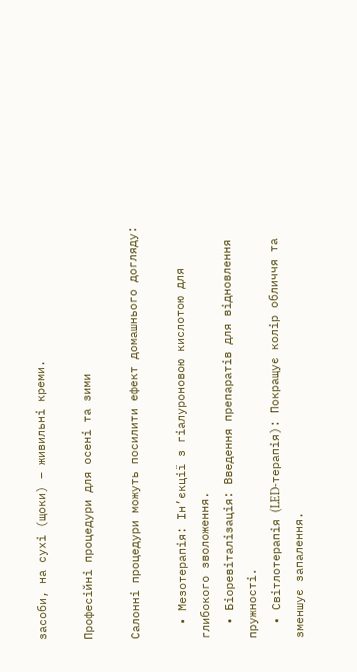засоби, на сухі (щоки) – живильні креми.

Професійні процедури для осені та зими

Салонні процедури можуть посилити ефект домашнього догляду:

  • Мезотерапія: Ін’єкції з гіалуроновою кислотою для глибокого зволоження.
  • Біоревіталізація: Введення препаратів для відновлення пружності.
  • Світлотерапія (LED-терапія): Покращує колір обличчя та зменшує запалення.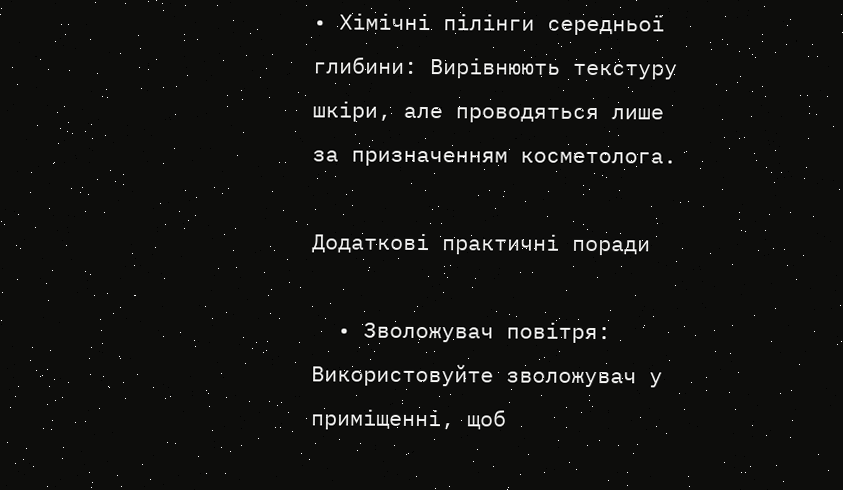• Хімічні пілінги середньої глибини: Вирівнюють текстуру шкіри, але проводяться лише за призначенням косметолога.

Додаткові практичні поради

  • Зволожувач повітря: Використовуйте зволожувач у приміщенні, щоб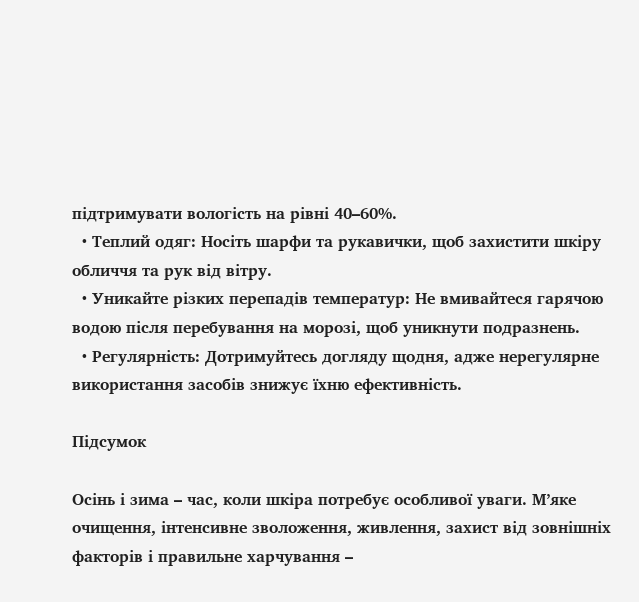підтримувати вологість на рівні 40–60%.
  • Теплий одяг: Носіть шарфи та рукавички, щоб захистити шкіру обличчя та рук від вітру.
  • Уникайте різких перепадів температур: Не вмивайтеся гарячою водою після перебування на морозі, щоб уникнути подразнень.
  • Регулярність: Дотримуйтесь догляду щодня, адже нерегулярне використання засобів знижує їхню ефективність.

Підсумок

Осінь і зима – час, коли шкіра потребує особливої уваги. М’яке очищення, інтенсивне зволоження, живлення, захист від зовнішніх факторів і правильне харчування –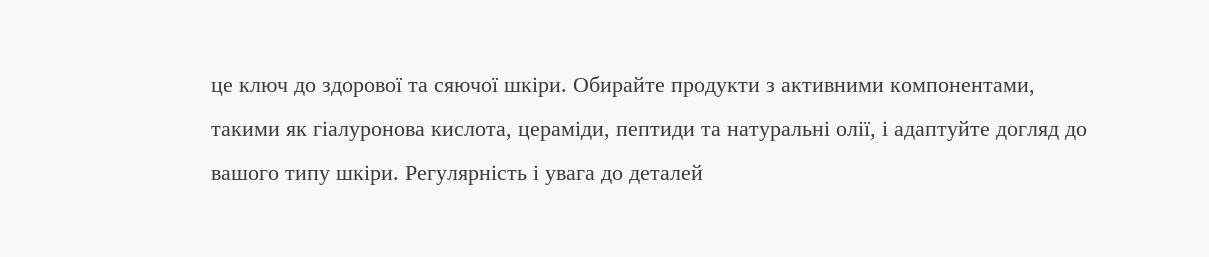це ключ до здорової та сяючої шкіри. Обирайте продукти з активними компонентами, такими як гіалуронова кислота, цераміди, пептиди та натуральні олії, і адаптуйте догляд до вашого типу шкіри. Регулярність і увага до деталей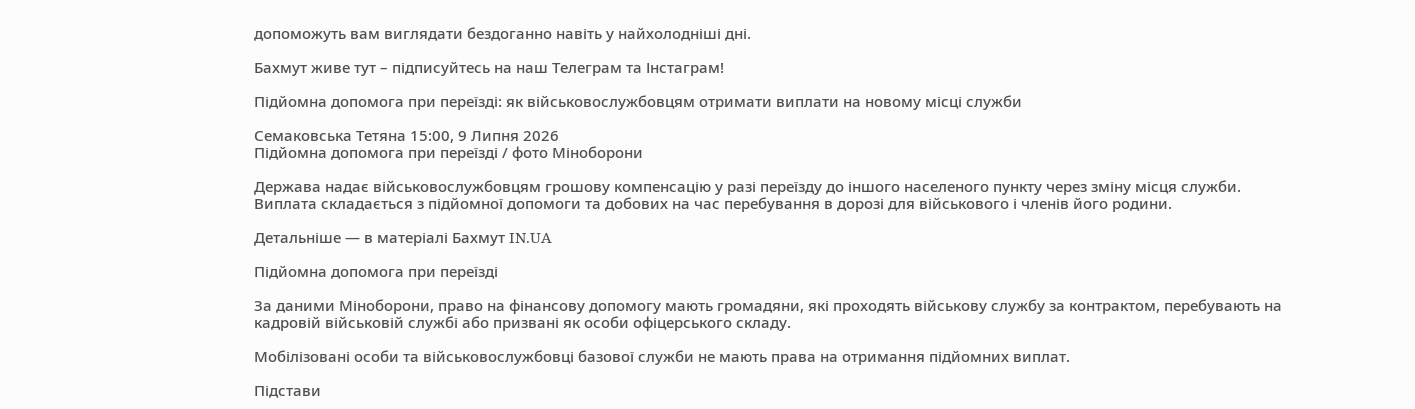допоможуть вам виглядати бездоганно навіть у найхолодніші дні.

Бахмут живе тут – підписуйтесь на наш Телеграм та Інстаграм!

Підйомна допомога при переїзді: як військовослужбовцям отримати виплати на новому місці служби

Семаковська Тетяна 15:00, 9 Липня 2026
Підйомна допомога при переїзді / фото Міноборони

Держава надає військовослужбовцям грошову компенсацію у разі переїзду до іншого населеного пункту через зміну місця служби. Виплата складається з підйомної допомоги та добових на час перебування в дорозі для військового і членів його родини.

Детальніше — в матеріалі Бахмут IN.UA

Підйомна допомога при переїзді

За даними Міноборони, право на фінансову допомогу мають громадяни, які проходять військову службу за контрактом, перебувають на кадровій військовій службі або призвані як особи офіцерського складу.

Мобілізовані особи та військовослужбовці базової служби не мають права на отримання підйомних виплат.

Підстави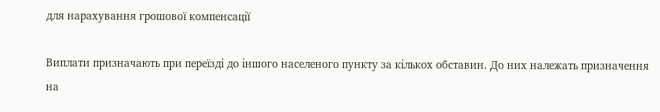для нарахування грошової компенсації

Виплати призначають при переїзді до іншого населеного пункту за кількох обставин. До них належать призначення на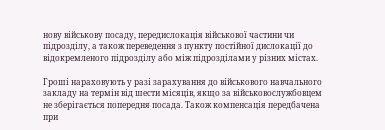нову військову посаду, передислокація військової частини чи підрозділу, а також переведення з пункту постійної дислокації до відокремленого підрозділу або між підрозділами у різних містах.

Гроші нараховують у разі зарахування до військового навчального закладу на термін від шести місяців, якщо за військовослужбовцем не зберігається попередня посада. Також компенсація передбачена при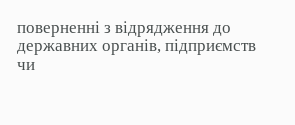поверненні з відрядження до державних органів, підприємств чи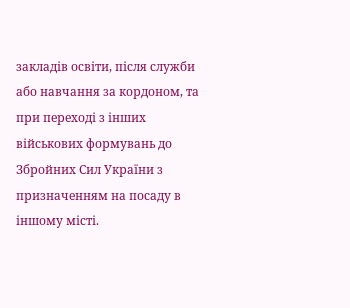закладів освіти, після служби або навчання за кордоном, та при переході з інших військових формувань до Збройних Сил України з призначенням на посаду в іншому місті.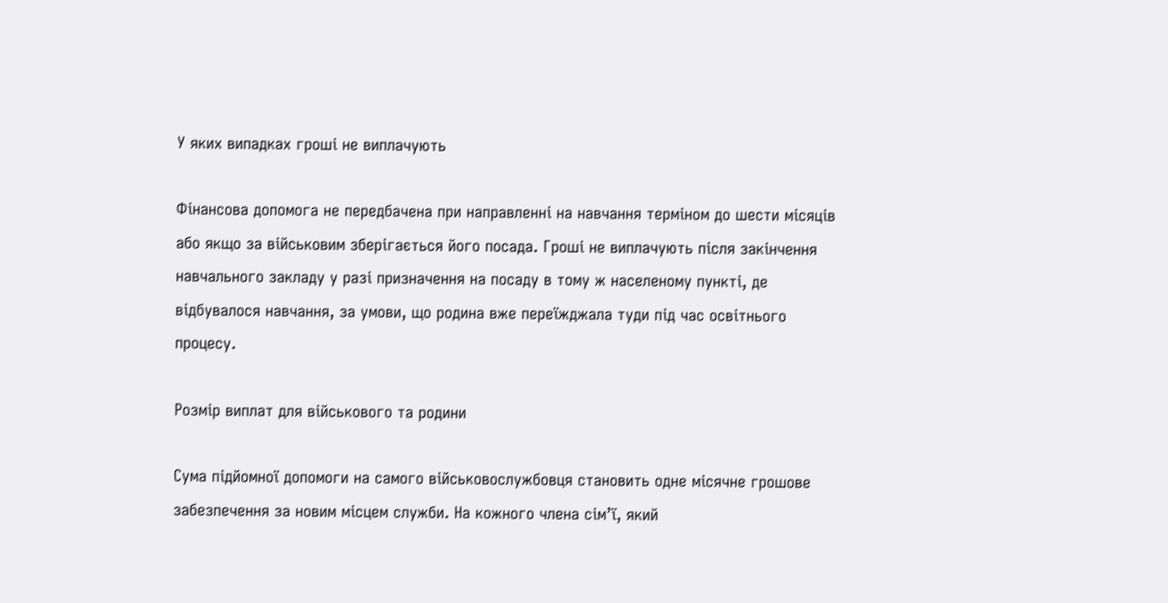У яких випадках гроші не виплачують

Фінансова допомога не передбачена при направленні на навчання терміном до шести місяців або якщо за військовим зберігається його посада. Гроші не виплачують після закінчення навчального закладу у разі призначення на посаду в тому ж населеному пункті, де відбувалося навчання, за умови, що родина вже переїжджала туди під час освітнього процесу.

Розмір виплат для військового та родини

Сума підйомної допомоги на самого військовослужбовця становить одне місячне грошове забезпечення за новим місцем служби. На кожного члена сім’ї, який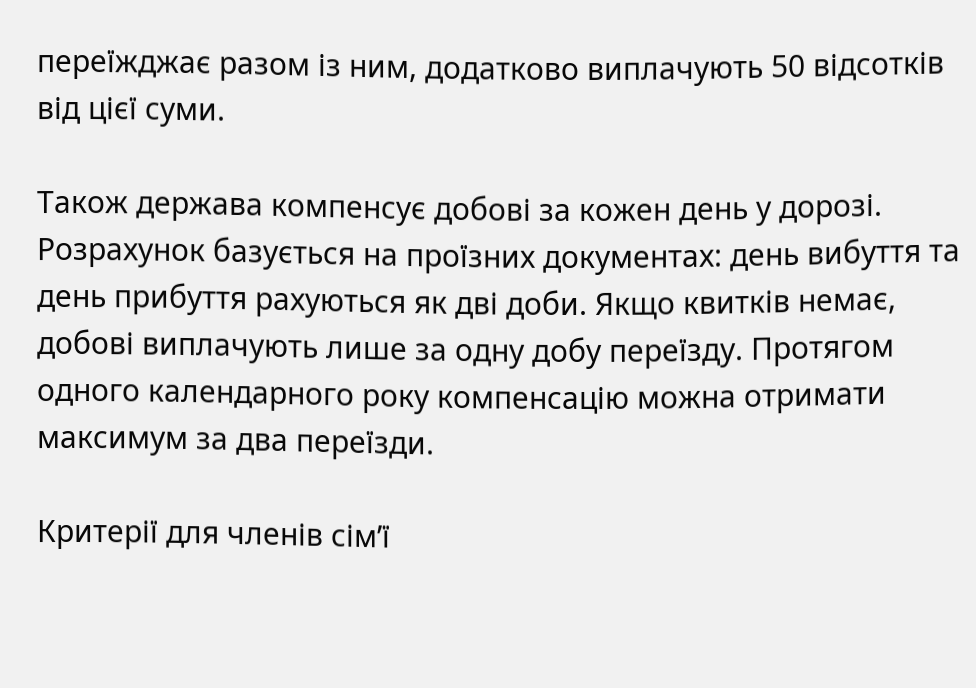переїжджає разом із ним, додатково виплачують 50 відсотків від цієї суми.

Також держава компенсує добові за кожен день у дорозі. Розрахунок базується на проїзних документах: день вибуття та день прибуття рахуються як дві доби. Якщо квитків немає, добові виплачують лише за одну добу переїзду. Протягом одного календарного року компенсацію можна отримати максимум за два переїзди.

Критерії для членів сім’ї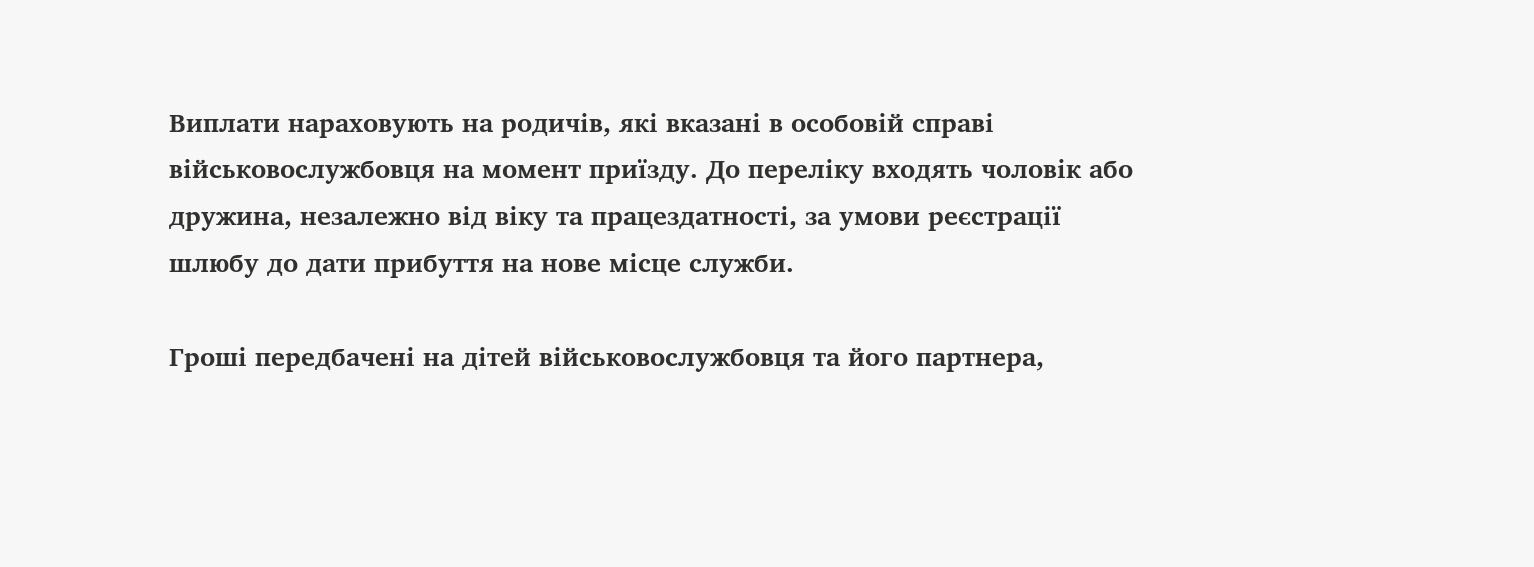Виплати нараховують на родичів, які вказані в особовій справі військовослужбовця на момент приїзду. До переліку входять чоловік або дружина, незалежно від віку та працездатності, за умови реєстрації шлюбу до дати прибуття на нове місце служби.

Гроші передбачені на дітей військовослужбовця та його партнера,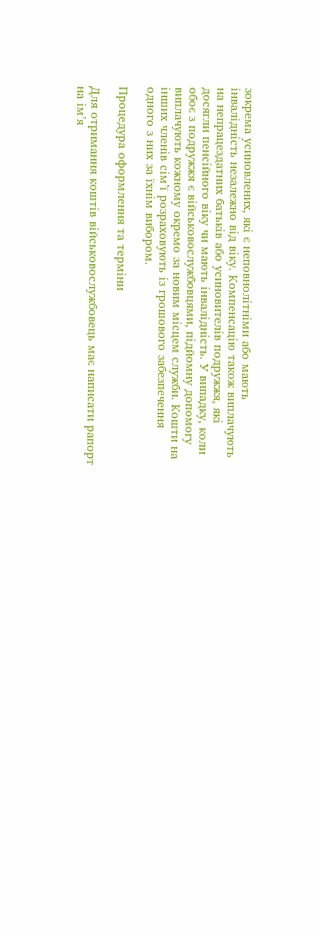зокрема усиновлених, які є неповнолітніми або мають інвалідність незалежно від віку. Компенсацію також виплачують на непрацездатних батьків або усиновителів подружжя, які досягли пенсійного віку чи мають інвалідність. У випадку, коли обоє з подружжя є військовослужбовцями, підйомну допомогу виплачують кожному окремо за новим місцем служби. Кошти на інших членів сім’ї розраховують із грошового забезпечення одного з них за їхнім вибором.

Процедура оформлення та терміни

Для отримання коштів військовослужбовець має написати рапорт на ім’я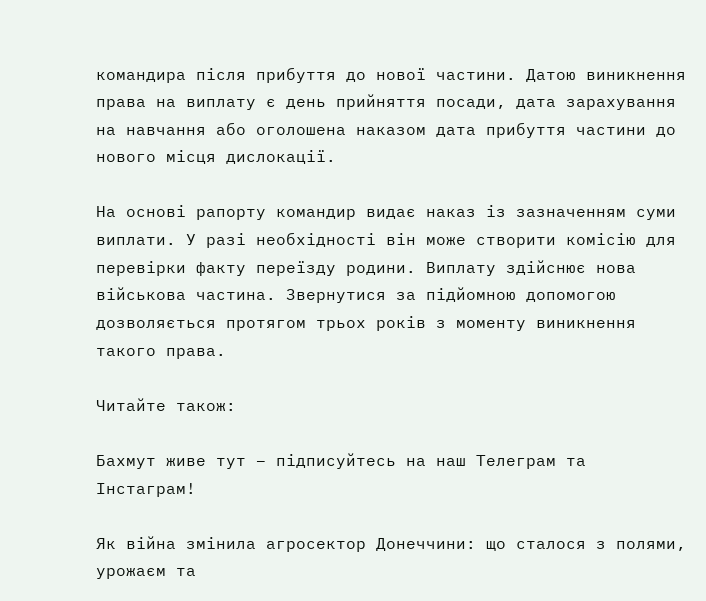командира після прибуття до нової частини. Датою виникнення права на виплату є день прийняття посади, дата зарахування на навчання або оголошена наказом дата прибуття частини до нового місця дислокації.

На основі рапорту командир видає наказ із зазначенням суми виплати. У разі необхідності він може створити комісію для перевірки факту переїзду родини. Виплату здійснює нова військова частина. Звернутися за підйомною допомогою дозволяється протягом трьох років з моменту виникнення такого права.

Читайте також:

Бахмут живе тут – підписуйтесь на наш Телеграм та Інстаграм!

Як війна змінила агросектор Донеччини: що сталося з полями, урожаєм та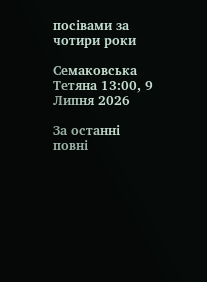посівами за чотири роки

Семаковська Тетяна 13:00, 9 Липня 2026

За останні повні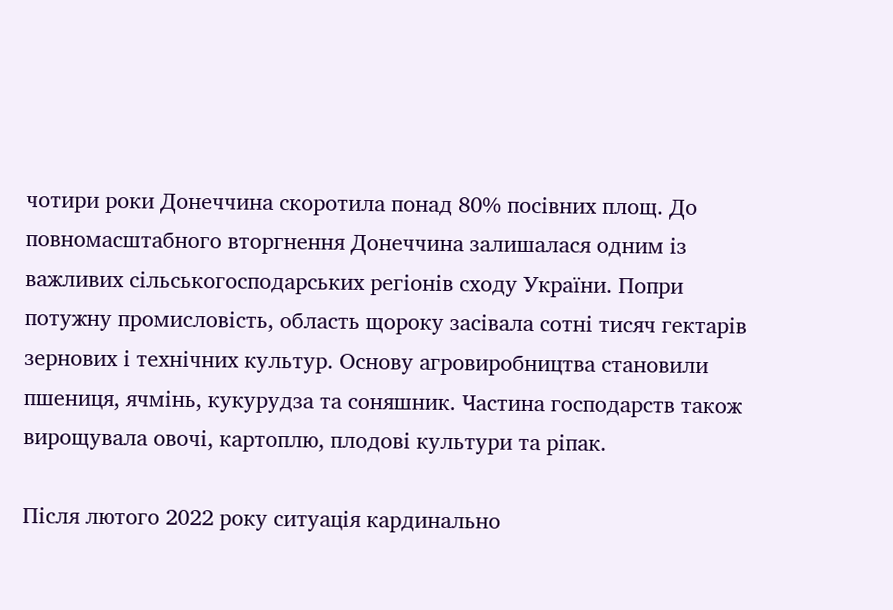чотири роки Донеччина скоротила понад 80% посівних площ. До повномасштабного вторгнення Донеччина залишалася одним із важливих сільськогосподарських регіонів сходу України. Попри потужну промисловість, область щороку засівала сотні тисяч гектарів зернових і технічних культур. Основу агровиробництва становили пшениця, ячмінь, кукурудза та соняшник. Частина господарств також вирощувала овочі, картоплю, плодові культури та ріпак.

Після лютого 2022 року ситуація кардинально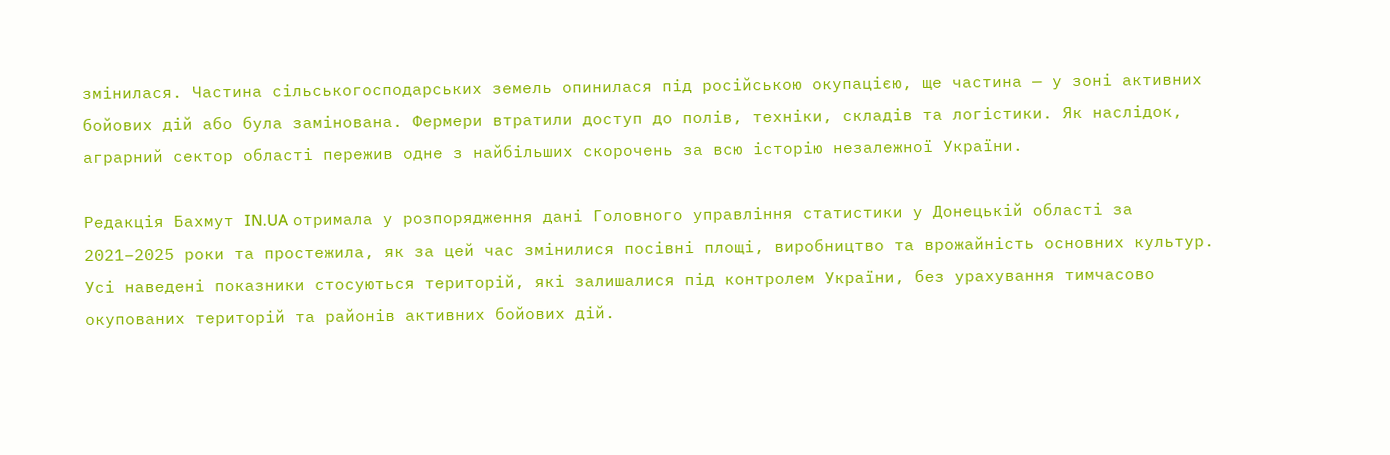змінилася. Частина сільськогосподарських земель опинилася під російською окупацією, ще частина — у зоні активних бойових дій або була замінована. Фермери втратили доступ до полів, техніки, складів та логістики. Як наслідок, аграрний сектор області пережив одне з найбільших скорочень за всю історію незалежної України.

Редакція Бахмут IN.UA отримала у розпорядження дані Головного управління статистики у Донецькій області за 2021–2025 роки та простежила, як за цей час змінилися посівні площі, виробництво та врожайність основних культур. Усі наведені показники стосуються територій, які залишалися під контролем України, без урахування тимчасово окупованих територій та районів активних бойових дій.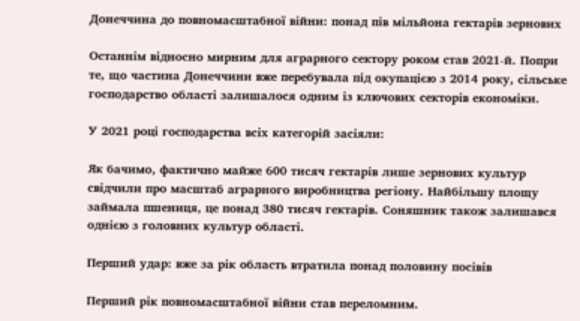Донеччина до повномасштабної війни: понад пів мільйона гектарів зернових

Останнім відносно мирним для аграрного сектору роком став 2021-й. Попри те, що частина Донеччини вже перебувала під окупацією з 2014 року, сільське господарство області залишалося одним із ключових секторів економіки.

У 2021 році господарства всіх категорій засіяли:

Як бачимо, фактично майже 600 тисяч гектарів лише зернових культур свідчили про масштаб аграрного виробництва регіону. Найбільшу площу займала пшениця, це понад 380 тисяч гектарів. Соняшник також залишався однією з головних культур області.

Перший удар: вже за рік область втратила понад половину посівів

Перший рік повномасштабної війни став переломним.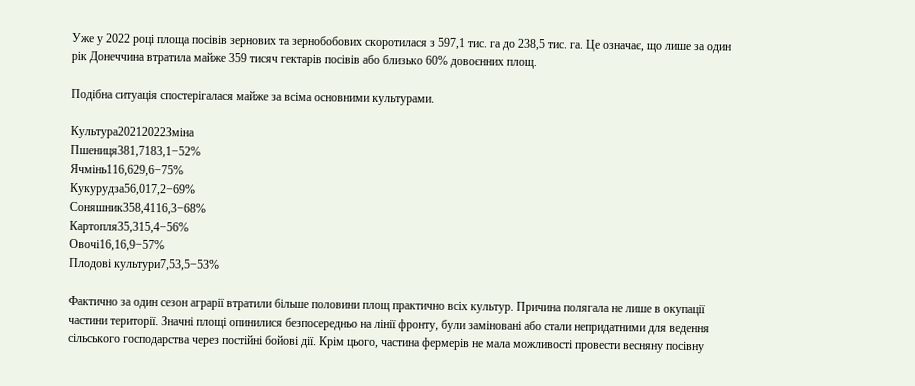Уже у 2022 році площа посівів зернових та зернобобових скоротилася з 597,1 тис. га до 238,5 тис. га. Це означає, що лише за один рік Донеччина втратила майже 359 тисяч гектарів посівів або близько 60% довоєнних площ.

Подібна ситуація спостерігалася майже за всіма основними культурами.

Культура20212022Зміна
Пшениця381,7183,1−52%
Ячмінь116,629,6−75%
Кукурудза56,017,2−69%
Соняшник358,4116,3−68%
Картопля35,315,4−56%
Овочі16,16,9−57%
Плодові культури7,53,5−53%

Фактично за один сезон аграрії втратили більше половини площ практично всіх культур. Причина полягала не лише в окупації частини території. Значні площі опинилися безпосередньо на лінії фронту, були заміновані або стали непридатними для ведення сільського господарства через постійні бойові дії. Крім цього, частина фермерів не мала можливості провести весняну посівну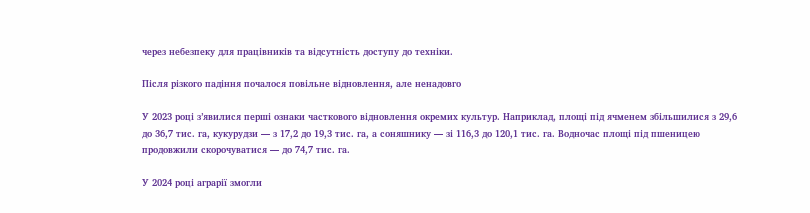через небезпеку для працівників та відсутність доступу до техніки.

Після різкого падіння почалося повільне відновлення, але ненадовго

У 2023 році з’явилися перші ознаки часткового відновлення окремих культур. Наприклад, площі під ячменем збільшилися з 29,6 до 36,7 тис. га, кукурудзи — з 17,2 до 19,3 тис. га, а соняшнику — зі 116,3 до 120,1 тис. га. Водночас площі під пшеницею продовжили скорочуватися — до 74,7 тис. га.

У 2024 році аграрії змогли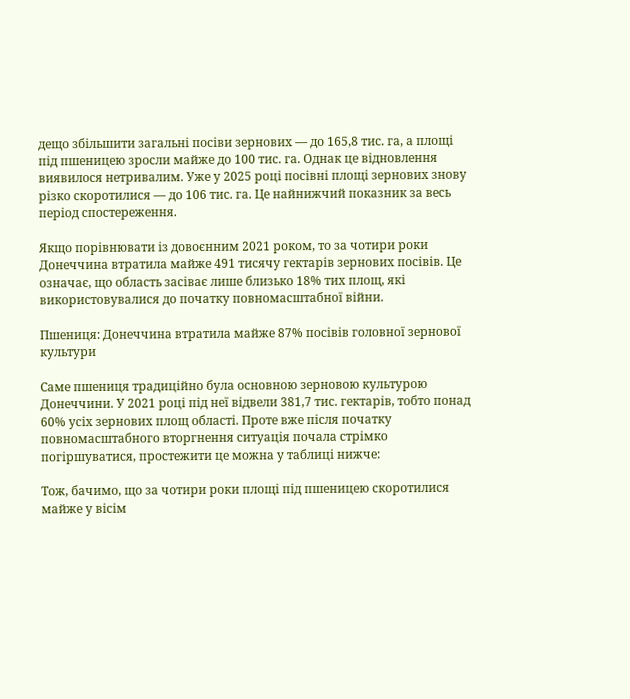дещо збільшити загальні посіви зернових — до 165,8 тис. га, а площі під пшеницею зросли майже до 100 тис. га. Однак це відновлення виявилося нетривалим. Уже у 2025 році посівні площі зернових знову різко скоротилися — до 106 тис. га. Це найнижчий показник за весь період спостереження.

Якщо порівнювати із довоєнним 2021 роком, то за чотири роки Донеччина втратила майже 491 тисячу гектарів зернових посівів. Це означає, що область засіває лише близько 18% тих площ, які використовувалися до початку повномасштабної війни.

Пшениця: Донеччина втратила майже 87% посівів головної зернової культури

Саме пшениця традиційно була основною зерновою культурою Донеччини. У 2021 році під неї відвели 381,7 тис. гектарів, тобто понад 60% усіх зернових площ області. Проте вже після початку повномасштабного вторгнення ситуація почала стрімко погіршуватися, простежити це можна у таблиці нижче:

Тож, бачимо, що за чотири роки площі під пшеницею скоротилися майже у вісім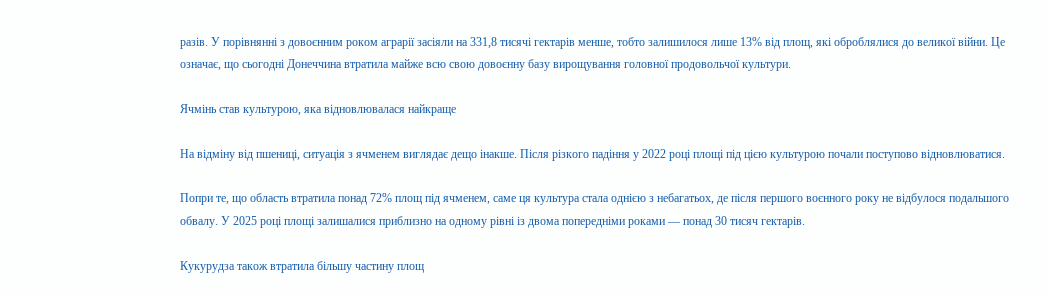разів. У порівнянні з довоєнним роком аграрії засіяли на 331,8 тисячі гектарів менше, тобто залишилося лише 13% від площ, які оброблялися до великої війни. Це означає, що сьогодні Донеччина втратила майже всю свою довоєнну базу вирощування головної продовольчої культури.

Ячмінь став культурою, яка відновлювалася найкраще

На відміну від пшениці, ситуація з ячменем виглядає дещо інакше. Після різкого падіння у 2022 році площі під цією культурою почали поступово відновлюватися.

Попри те, що область втратила понад 72% площ під ячменем, саме ця культура стала однією з небагатьох, де після першого воєнного року не відбулося подальшого обвалу. У 2025 році площі залишалися приблизно на одному рівні із двома попередніми роками — понад 30 тисяч гектарів.

Кукурудза також втратила більшу частину площ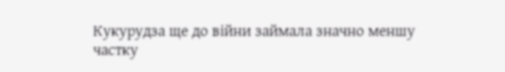Кукурудза ще до війни займала значно меншу частку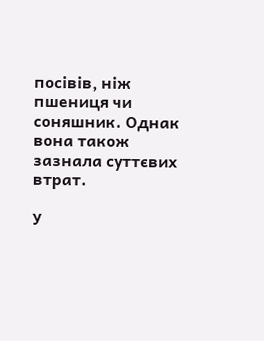посівів, ніж пшениця чи соняшник. Однак вона також зазнала суттєвих втрат.

У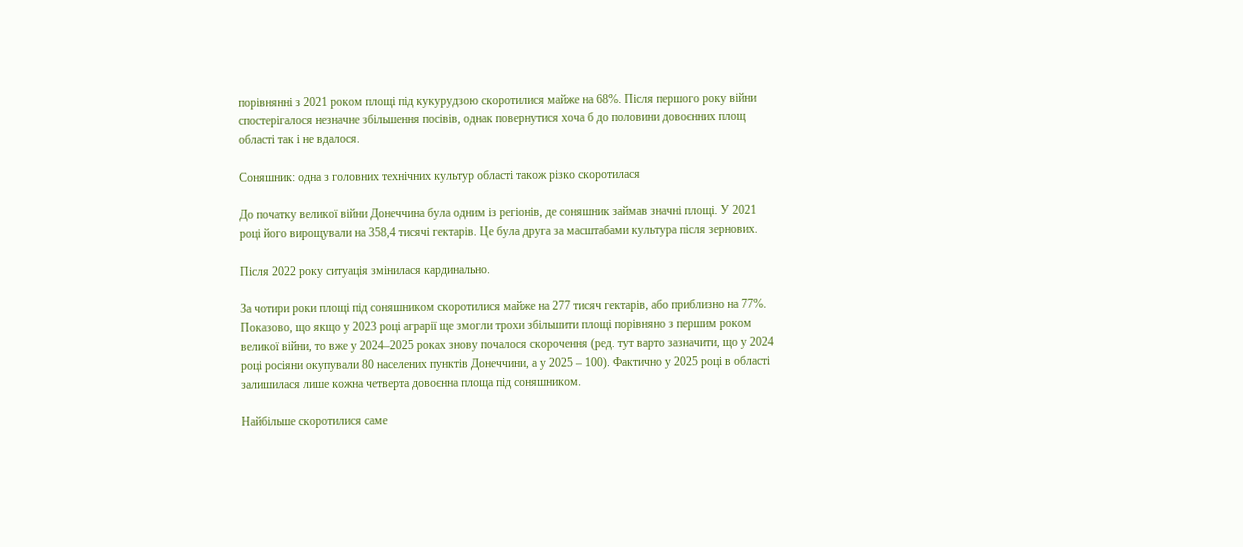порівнянні з 2021 роком площі під кукурудзою скоротилися майже на 68%. Після першого року війни спостерігалося незначне збільшення посівів, однак повернутися хоча б до половини довоєнних площ області так і не вдалося.

Соняшник: одна з головних технічних культур області також різко скоротилася

До початку великої війни Донеччина була одним із регіонів, де соняшник займав значні площі. У 2021 році його вирощували на 358,4 тисячі гектарів. Це була друга за масштабами культура після зернових.

Після 2022 року ситуація змінилася кардинально.

За чотири роки площі під соняшником скоротилися майже на 277 тисяч гектарів, або приблизно на 77%. Показово, що якщо у 2023 році аграрії ще змогли трохи збільшити площі порівняно з першим роком великої війни, то вже у 2024–2025 роках знову почалося скорочення (ред. тут варто зазначити, що у 2024 році росіяни окупували 80 населених пунктів Донеччини, а у 2025 – 100). Фактично у 2025 році в області залишилася лише кожна четверта довоєнна площа під соняшником.

Найбільше скоротилися саме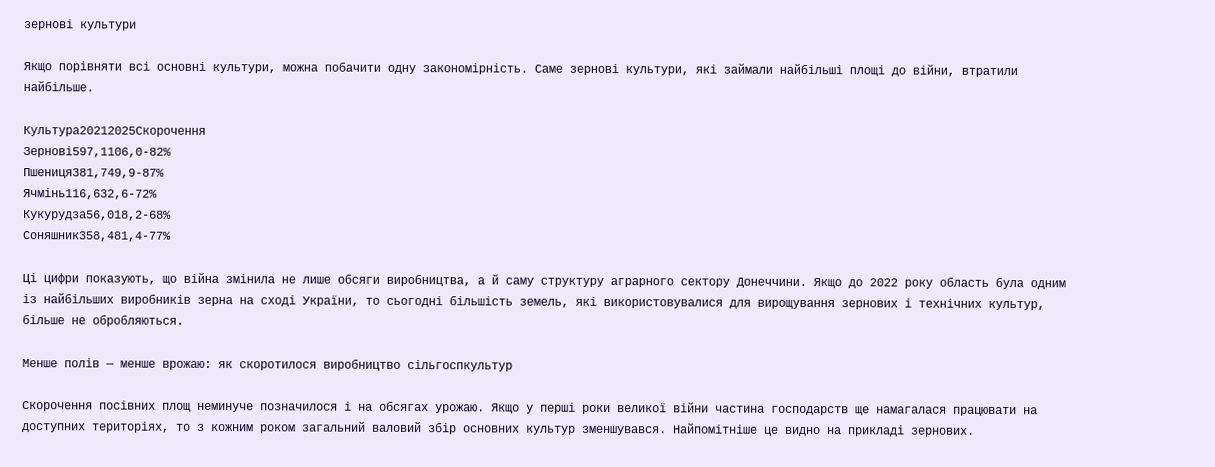зернові культури

Якщо порівняти всі основні культури, можна побачити одну закономірність. Саме зернові культури, які займали найбільші площі до війни, втратили найбільше.

Культура20212025Скорочення
Зернові597,1106,0-82%
Пшениця381,749,9-87%
Ячмінь116,632,6-72%
Кукурудза56,018,2-68%
Соняшник358,481,4-77%

Ці цифри показують, що війна змінила не лише обсяги виробництва, а й саму структуру аграрного сектору Донеччини. Якщо до 2022 року область була одним із найбільших виробників зерна на сході України, то сьогодні більшість земель, які використовувалися для вирощування зернових і технічних культур, більше не обробляються.

Менше полів — менше врожаю: як скоротилося виробництво сільгоспкультур

Скорочення посівних площ неминуче позначилося і на обсягах урожаю. Якщо у перші роки великої війни частина господарств ще намагалася працювати на доступних територіях, то з кожним роком загальний валовий збір основних культур зменшувався. Найпомітніше це видно на прикладі зернових.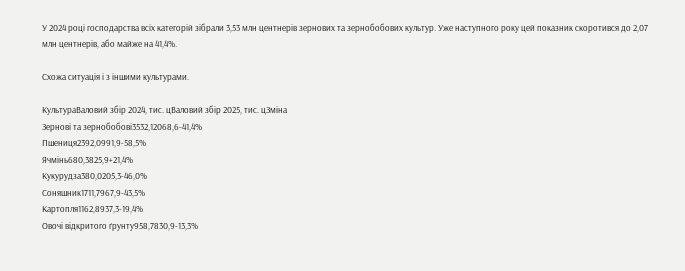У 2024 році господарства всіх категорій зібрали 3,53 млн центнерів зернових та зернобобових культур. Уже наступного року цей показник скоротився до 2,07 млн центнерів, або майже на 41,4%.

Схожа ситуація і з іншими культурами.

КультураВаловий збір 2024, тис. цВаловий збір 2025, тис. цЗміна
Зернові та зернобобові3532,12068,6-41,4%
Пшениця2392,0991,9-58,5%
Ячмінь680,3825,9+21,4%
Кукурудза380,0205,3-46,0%
Соняшник1711,7967,9-43,5%
Картопля1162,8937,3-19,4%
Овочі відкритого ґрунту958,7830,9-13,3%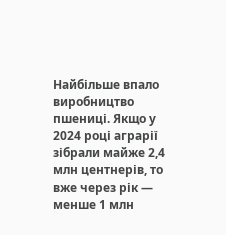Найбільше впало виробництво пшениці. Якщо у 2024 році аграрії зібрали майже 2,4 млн центнерів, то вже через рік — менше 1 млн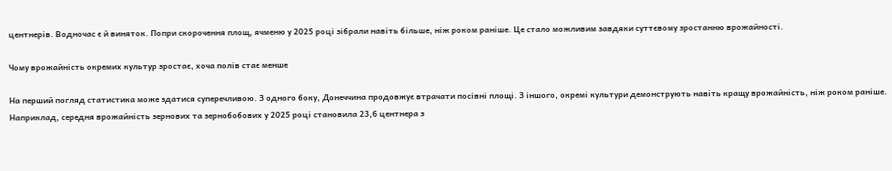центнерів. Водночас є й виняток. Попри скорочення площ, ячменю у 2025 році зібрали навіть більше, ніж роком раніше. Це стало можливим завдяки суттєвому зростанню врожайності.

Чому врожайність окремих культур зростає, хоча полів стає менше

На перший погляд статистика може здатися суперечливою. З одного боку, Донеччина продовжує втрачати посівні площі. З іншого, окремі культури демонструють навіть кращу врожайність, ніж роком раніше. Наприклад, середня врожайність зернових та зернобобових у 2025 році становила 23,6 центнера з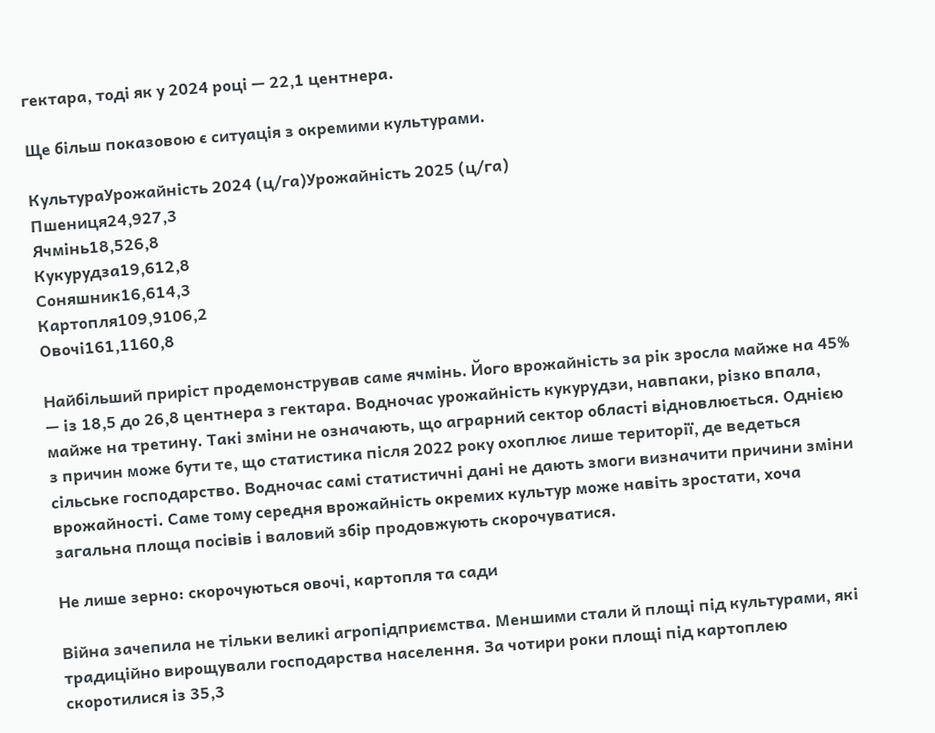гектара, тоді як у 2024 році — 22,1 центнера.

Ще більш показовою є ситуація з окремими культурами.

КультураУрожайність 2024 (ц/га)Урожайність 2025 (ц/га)
Пшениця24,927,3
Ячмінь18,526,8
Кукурудза19,612,8
Соняшник16,614,3
Картопля109,9106,2
Овочі161,1160,8

Найбільший приріст продемонстрував саме ячмінь. Його врожайність за рік зросла майже на 45% — із 18,5 до 26,8 центнера з гектара. Водночас урожайність кукурудзи, навпаки, різко впала, майже на третину. Такі зміни не означають, що аграрний сектор області відновлюється. Однією з причин може бути те, що статистика після 2022 року охоплює лише території, де ведеться сільське господарство. Водночас самі статистичні дані не дають змоги визначити причини зміни врожайності. Саме тому середня врожайність окремих культур може навіть зростати, хоча загальна площа посівів і валовий збір продовжують скорочуватися.

Не лише зерно: скорочуються овочі, картопля та сади

Війна зачепила не тільки великі агропідприємства. Меншими стали й площі під культурами, які традиційно вирощували господарства населення. За чотири роки площі під картоплею скоротилися із 35,3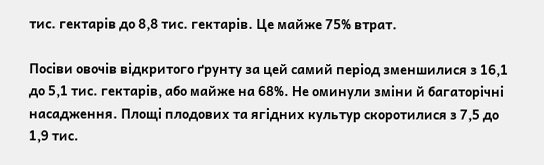тис. гектарів до 8,8 тис. гектарів. Це майже 75% втрат.

Посіви овочів відкритого ґрунту за цей самий період зменшилися з 16,1 до 5,1 тис. гектарів, або майже на 68%. Не оминули зміни й багаторічні насадження. Площі плодових та ягідних культур скоротилися з 7,5 до 1,9 тис.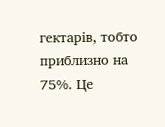гектарів, тобто приблизно на 75%. Це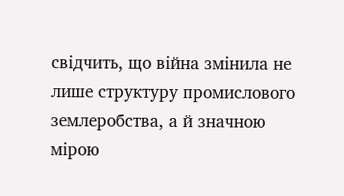свідчить, що війна змінила не лише структуру промислового землеробства, а й значною мірою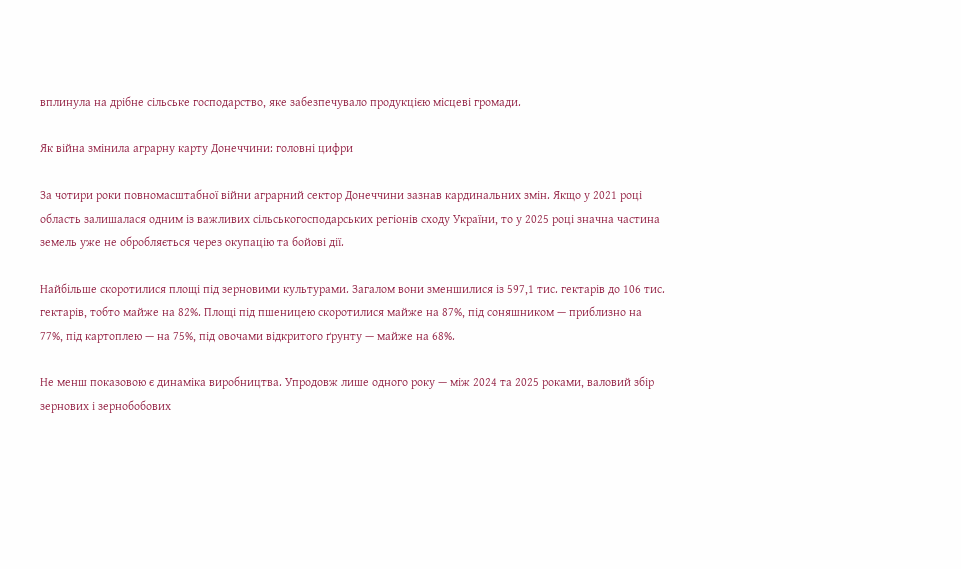вплинула на дрібне сільське господарство, яке забезпечувало продукцією місцеві громади.

Як війна змінила аграрну карту Донеччини: головні цифри

За чотири роки повномасштабної війни аграрний сектор Донеччини зазнав кардинальних змін. Якщо у 2021 році область залишалася одним із важливих сільськогосподарських регіонів сходу України, то у 2025 році значна частина земель уже не обробляється через окупацію та бойові дії.

Найбільше скоротилися площі під зерновими культурами. Загалом вони зменшилися із 597,1 тис. гектарів до 106 тис. гектарів, тобто майже на 82%. Площі під пшеницею скоротилися майже на 87%, під соняшником — приблизно на 77%, під картоплею — на 75%, під овочами відкритого ґрунту — майже на 68%.

Не менш показовою є динаміка виробництва. Упродовж лише одного року — між 2024 та 2025 роками, валовий збір зернових і зернобобових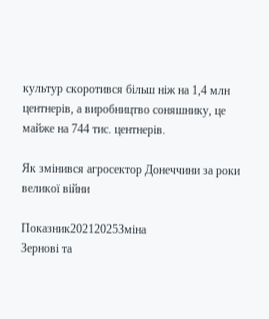культур скоротився більш ніж на 1,4 млн центнерів, а виробництво соняшнику, це майже на 744 тис. центнерів.

Як змінився агросектор Донеччини за роки великої війни

Показник20212025Зміна
Зернові та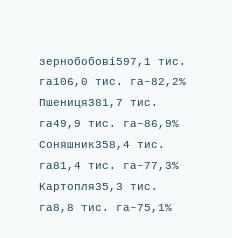зернобобові597,1 тис. га106,0 тис. га–82,2%
Пшениця381,7 тис. га49,9 тис. га–86,9%
Соняшник358,4 тис. га81,4 тис. га–77,3%
Картопля35,3 тис. га8,8 тис. га–75,1%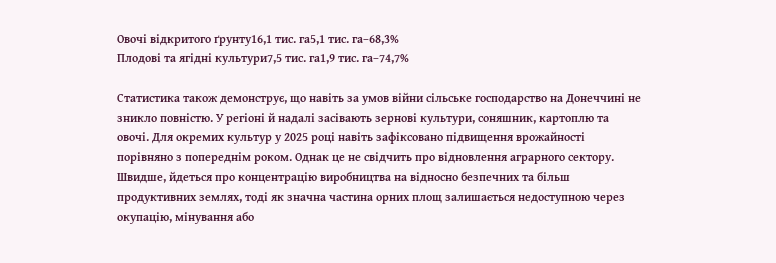Овочі відкритого ґрунту16,1 тис. га5,1 тис. га–68,3%
Плодові та ягідні культури7,5 тис. га1,9 тис. га–74,7%

Статистика також демонструє, що навіть за умов війни сільське господарство на Донеччині не зникло повністю. У регіоні й надалі засівають зернові культури, соняшник, картоплю та овочі. Для окремих культур у 2025 році навіть зафіксовано підвищення врожайності порівняно з попереднім роком. Однак це не свідчить про відновлення аграрного сектору. Швидше, йдеться про концентрацію виробництва на відносно безпечних та більш продуктивних землях, тоді як значна частина орних площ залишається недоступною через окупацію, мінування або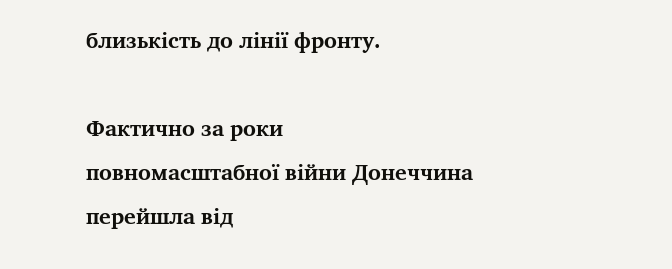близькість до лінії фронту.

Фактично за роки повномасштабної війни Донеччина перейшла від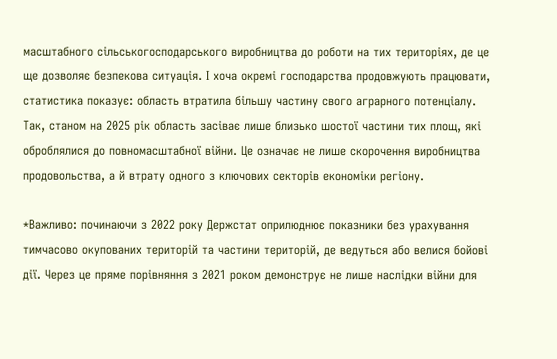масштабного сільськогосподарського виробництва до роботи на тих територіях, де це ще дозволяє безпекова ситуація. І хоча окремі господарства продовжують працювати, статистика показує: область втратила більшу частину свого аграрного потенціалу. Так, станом на 2025 рік область засіває лише близько шостої частини тих площ, які оброблялися до повномасштабної війни. Це означає не лише скорочення виробництва продовольства, а й втрату одного з ключових секторів економіки регіону.

*Важливо: починаючи з 2022 року Держстат оприлюднює показники без урахування тимчасово окупованих територій та частини територій, де ведуться або велися бойові дії. Через це пряме порівняння з 2021 роком демонструє не лише наслідки війни для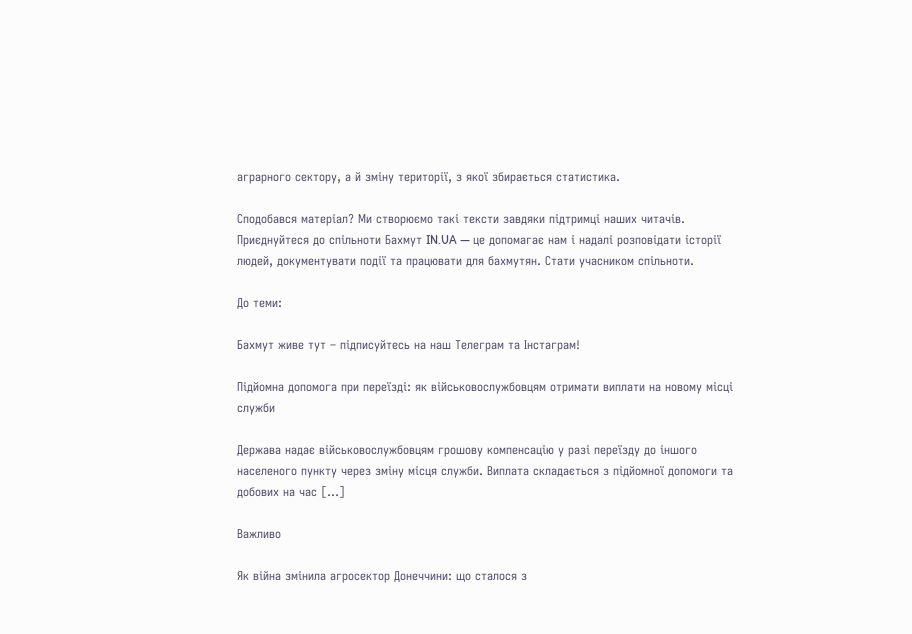аграрного сектору, а й зміну території, з якої збирається статистика.

Сподобався матеріал? Ми створюємо такі тексти завдяки підтримці наших читачів. Приєднуйтеся до спільноти Бахмут IN.UA — це допомагає нам і надалі розповідати історії людей, документувати події та працювати для бахмутян. Стати учасником спільноти.

До теми:

Бахмут живе тут – підписуйтесь на наш Телеграм та Інстаграм!

Підйомна допомога при переїзді: як військовослужбовцям отримати виплати на новому місці служби

Держава надає військовослужбовцям грошову компенсацію у разі переїзду до іншого населеного пункту через зміну місця служби. Виплата складається з підйомної допомоги та добових на час […]

Важливо

Як війна змінила агросектор Донеччини: що сталося з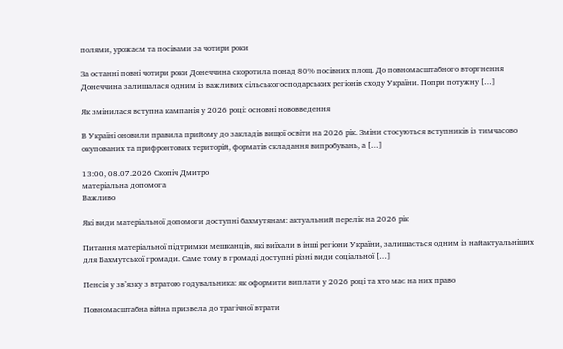полями, урожаєм та посівами за чотири роки

За останні повні чотири роки Донеччина скоротила понад 80% посівних площ. До повномасштабного вторгнення Донеччина залишалася одним із важливих сільськогосподарських регіонів сходу України. Попри потужну […]

Як змінилася вступна кампанія у 2026 році: основні нововведення

В Україні оновили правила прийому до закладів вищої освіти на 2026 рік. Зміни стосуються вступників із тимчасово окупованих та прифронтових територій, форматів складання випробувань, а […]

13:00, 08.07.2026 Скопіч Дмитро
матеріальна допомога
Важливо

Які види матеріальної допомоги доступні бахмутянам: актуальний перелік на 2026 рік

Питання матеріальної підтримки мешканців, які виїхали в інші регіони України, залишається одним із найактуальніших для Бахмутської громади. Саме тому в громаді доступні різні види соціальної […]

Пенсія у зв’язку з втратою годувальника: як оформити виплати у 2026 році та хто має на них право

Повномасштабна війна призвела до трагічної втрати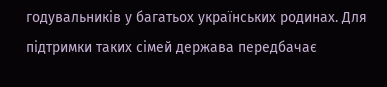годувальників у багатьох українських родинах. Для підтримки таких сімей держава передбачає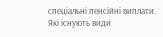спеціальні пенсійні виплати. Які існують види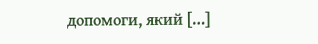допомоги, який […]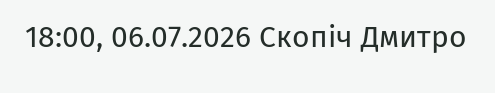18:00, 06.07.2026 Скопіч Дмитро